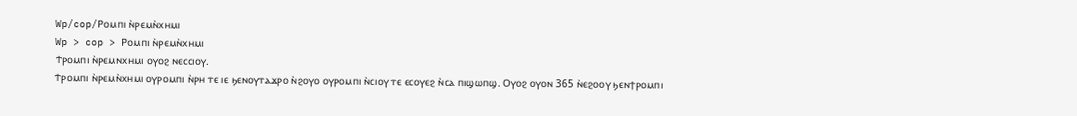Wp/cop/Ⲣⲟⲙⲡⲓ ⲛ̀ⲣⲉⲙⲛ̀ⲭⲏⲙⲓ
Wp > cop > Ⲣⲟⲙⲡⲓ ⲛ̀ⲣⲉⲙⲛ̀ⲭⲏⲙⲓ
Ϯⲣⲟⲙⲡⲓ ⲛ̀ⲣⲉⲙⲛⲭⲏⲙⲓ ⲟⲩⲟϩ ⲛⲉⲥⲥⲓⲟⲩ.
Ϯⲣⲟⲙⲡⲓ ⲛ̀ⲣⲉⲙⲛ̀ⲭⲏⲙⲓ ⲟⲩⲣⲟⲙⲡⲓ ⲛ̀ⲣⲏ ⲧⲉ ⲓⲉ ϧⲉⲛⲟⲩⲧⲁϫⲣⲟ ⲛ̀ϩⲟⲩⲟ ⲟⲩⲣⲟⲙⲡⲓ ⲛ̀ⲥⲓⲟⲩ ⲧⲉ ⲉⲥⲟⲩⲉϩ ⲛ̀ⲥⲁ ⲡⲓϣⲱⲡϣ. Ⲟⲩⲟϩ ⲟⲩⲟⲛ 365 ⲛ̀ⲉϩⲟⲟⲩ ϧⲉⲛϯⲣⲟⲙⲡⲓ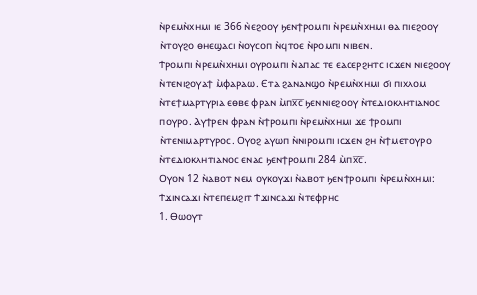ⲛ̀ⲣⲉⲙⲛ̀ⲭⲏⲙⲓ ⲓⲉ 366 ⲛ̀ⲉϩⲟⲟⲩ ϧⲉⲛϯⲣⲟⲙⲡⲓ ⲛ̀ⲣⲉⲙⲛ̀ⲭⲏⲙⲓ ⲑⲁ ⲡⲓⲉϩⲟⲟⲩ ⲛ̀ⲧⲟⲩϩⲟ ⲑⲏⲉϣⲁⲥⲓ ⲛ̀ⲟⲩⲥⲟⲡ ⲛ̀ϥⲧⲟⲉ ⲛ̀ⲣⲟⲙⲡⲓ ⲛⲓⲃⲉⲛ.
Ϯⲣⲟⲙⲡⲓ ⲛ̀ⲣⲉⲙⲛ̀ⲭⲏⲙⲓ ⲟⲩⲣⲟⲙⲡⲓ ⲛ̀ⲁⲡⲁⲥ ⲧⲉ ⲉⲁⲥⲉⲣϩⲏⲧⲥ ⲓⲥϫⲉⲛ ⲛⲓⲉϩⲟⲟⲩ ⲛ̀ⲧⲉⲛⲓϩⲟⲩⲁϯ ⲙ̀ⲫⲁⲣⲁⲱ. Ⲉⲧⲁ ϩⲁⲛⲁⲛϣⲟ ⲛ̀ⲣⲉⲙⲛ̀ⲭⲏⲙⲓ ϭⲓ ⲡⲓⲭⲗⲟⲙ ⲛ̀ⲧⲉϯⲙⲁⲣⲧⲩⲣⲓⲁ ⲉⲑⲃⲉ ⲫⲣⲁⲛ ⲙ̀ⲡⲭ̅ⲥ̅ ϧⲉⲛⲛⲓⲉϩⲟⲟⲩ ⲛ̀ⲧⲉⲇⲓⲟⲕⲗⲏⲧⲓⲁⲛⲟⲥ ⲡⲟⲩⲣⲟ. Ⲁⲩϯⲣⲉⲛ ⲫⲣⲁⲛ ⲛ̀ϯⲣⲟⲙⲡⲓ ⲛ̀ⲣⲉⲙⲛ̀ⲭⲏⲙⲓ ϫⲉ ϯⲣⲟⲙⲡⲓ ⲛ̀ⲧⲉⲛⲓⲙⲁⲣⲧⲩⲣⲟⲥ. Ⲟⲩⲟϩ ⲁⲩⲱⲡ ⲛ̀ⲛⲓⲣⲟⲙⲡⲓ ⲓⲥϫⲉⲛ ϩⲏ ⲛ̀ϯⲙⲉⲧⲟⲩⲣⲟ ⲛ̀ⲧⲉⲇⲓⲟⲕⲗⲏⲧⲓⲁⲛⲟⲥ ⲉⲛⲁⲥ ϧⲉⲛϯⲣⲟⲙⲡⲓ 284 ⲙ̀ⲡⲭ̅ⲥ̅.
Ⲟⲩⲟⲛ 12 ⲛ̀ⲁⲃⲟⲧ ⲛⲉⲙ ⲟⲩⲕⲟⲩϫⲓ ⲛ̀ⲁⲃⲟⲧ ϧⲉⲛϯⲣⲟⲙⲡⲓ ⲛ̀ⲣⲉⲙⲛ̀ⲭⲏⲙⲓ:
Ϯϫⲓⲛⲥⲁϫⲓ ⲛ̀ⲧⲉⲡⲉⲙϩⲓⲧ Ϯϫⲓⲛⲥⲁϫⲓ ⲛ̀ⲧⲉⲫⲣⲏⲥ
1. Ⲑⲱⲟⲩⲧ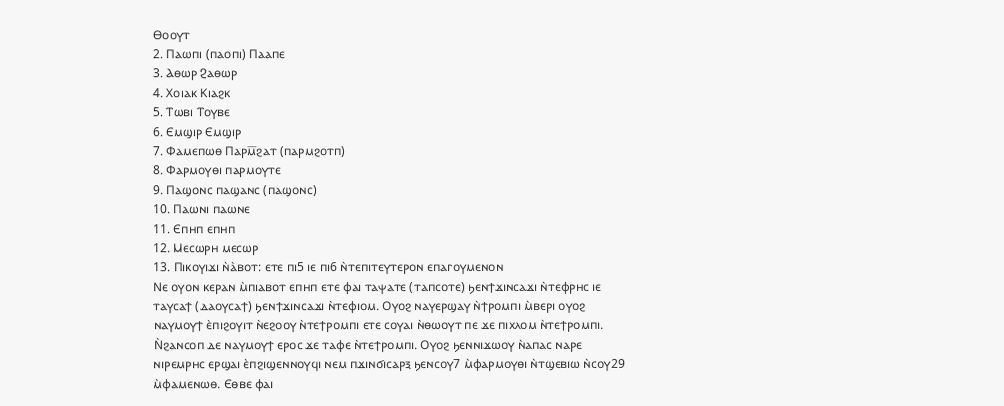Ⲑⲟⲟⲩⲧ
2. Ⲡⲁⲱⲡⲓ (ⲡⲁⲟⲡⲓ) Ⲡⲁⲁⲡⲉ
3. Ⲁⲑⲱⲣ Ϩⲁⲑⲱⲣ
4. Ⲭⲟⲓⲁⲕ Ⲕⲓⲁϩⲕ
5. Ⲧⲱⲃⲓ Ⲧⲟⲩⲃⲉ
6. Ⲉⲙϣⲓⲣ Ⲉⲙϣⲓⲣ
7. Ⲫⲁⲙⲉⲡⲱⲑ Ⲡⲁⲣⲙ̅ϩⲁⲧ (ⲡⲁⲣⲙϩⲟⲧⲡ)
8. Ⲫⲁⲣⲙⲟⲩⲑⲓ ⲡⲁⲣⲙⲟⲩⲧⲉ
9. Ⲡⲁϣⲟⲛⲥ ⲡⲁϣⲁⲛⲥ (ⲡⲁϣⲟⲛⲥ)
10. Ⲡⲁⲱⲛⲓ ⲡⲁⲱⲛⲉ
11. Ⲉⲡⲏⲡ ⲉⲡⲏⲡ
12. Ⲙⲉⲥⲱⲣⲏ ⲙⲉⲥⲱⲣ
13. Ⲡⲓⲕⲟⲩⲓϫⲓ ⲛ̀ⲁ̀ⲃⲟⲧ: ⲉⲧⲉ ⲡⲓ5 ⲓⲉ ⲡⲓ6 ⲛ̀ⲧⲉⲡⲓⲧⲉⲩⲧⲉⲣⲟⲛ ⲉⲡⲁⲅⲟⲩⲙⲉⲛⲟⲛ
Ⲛⲉ ⲟⲩⲟⲛ ⲕⲉⲣⲁⲛ ⲙ̀ⲡⲓⲁⲃⲟⲧ ⲉⲡⲏⲡ ⲉⲧⲉ ⲫⲁⲓ ⲧⲁⲯⲁⲧⲉ (ⲧⲁⲡⲥⲟⲧⲉ) ϧⲉⲛϯϫⲓⲛⲥⲁϫⲓ ⲛ̀ⲧⲉⲫⲣⲏⲥ ⲓⲉ ⲧⲁⲩⲥⲁϯ (ⲇⲁⲟⲩⲥⲁϯ) ϧⲉⲛϯϫⲓⲛⲥⲁϫⲓ ⲛ̀ⲧⲉⲫⲓⲟⲙ. Ⲟⲩⲟϩ ⲛⲁⲩⲉⲣϣⲁⲩ ⲛ̀ϯⲣⲟⲙⲡⲓ ⲙ̀ⲃⲉⲣⲓ ⲟⲩⲟϩ ⲛⲁⲩⲙⲟⲩϯ ⲉ̀ⲡⲓϩⲟⲩⲓⲧ ⲛ̀ⲉϩⲟⲟⲩ ⲛ̀ⲧⲉϯⲣⲟⲙⲡⲓ ⲉⲧⲉ ⲥⲟⲩⲁⲓ ⲛ̀ⲑⲱⲟⲩⲧ ⲡⲉ ϫⲉ ⲡⲓⲭⲗⲟⲙ ⲛ̀ⲧⲉϯⲣⲟⲙⲡⲓ. Ⲛ̀ϩⲁⲛⲥⲟⲡ ⲇⲉ ⲛⲁⲩⲙⲟⲩϯ ⲉⲣⲟⲥ ϫⲉ ⲧⲁⲫⲉ ⲛ̀ⲧⲉϯⲣⲟⲙⲡⲓ. Ⲟⲩⲟϩ ϧⲉⲛⲛⲓϫⲱⲟⲩ ⲛ̀ⲁⲡⲁⲥ ⲛⲁⲣⲉ ⲛⲓⲣⲉⲙⲣⲏⲥ ⲉⲣϣⲁⲓ ⲉ̀ⲡϩⲓϣⲉⲛⲛⲟⲩϥⲓ ⲛⲉⲙ ⲡϫⲓⲛϭⲓⲥⲁⲣⲝ ϧⲉⲛⲥⲟⲩ7 ⲙ̀ⲫⲁⲣⲙⲟⲩⲑⲓ ⲛ̀ⲧϣⲉⲃⲓⲱ ⲛ̀ⲥⲟⲩ29 ⲙ̀ⲫⲁⲙⲉⲛⲱⲑ. Ⲉⲑⲃⲉ ⲫⲁⲓ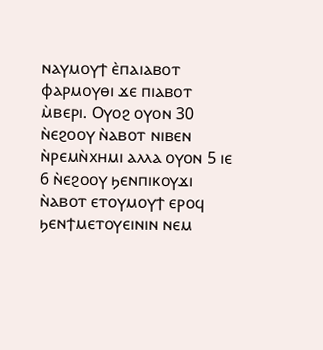ⲛⲁⲩⲙⲟⲩϯ ⲉ̀ⲡⲁⲓⲁⲃⲟⲧ ⲫⲁⲣⲙⲟⲩⲑⲓ ϫⲉ ⲡⲓⲁⲃⲟⲧ ⲙ̀ⲃⲉⲣⲓ. Ⲟⲩⲟϩ ⲟⲩⲟⲛ 30 ⲛ̀ⲉϩⲟⲟⲩ ⲛ̀ⲁⲃⲟⲧ ⲛⲓⲃⲉⲛ ⲛ̀ⲣⲉⲙⲛ̀ⲭⲏⲙⲓ ⲁⲗⲗⲁ ⲟⲩⲟⲛ 5 ⲓⲉ 6 ⲛ̀ⲉϩⲟⲟⲩ ϧⲉⲛⲡⲓⲕⲟⲩϫⲓ ⲛ̀ⲁⲃⲟⲧ ⲉⲧⲟⲩⲙⲟⲩϯ ⲉⲣⲟϥ ϧⲉⲛϯⲙⲉⲧⲟⲩⲉⲓⲛⲓⲛ ⲛⲉⲙ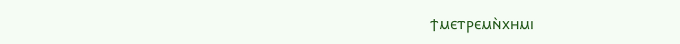ϯⲙⲉⲧⲣⲉⲙⲛ̀ⲭⲏⲙⲓ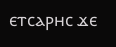ⲉⲧⲥⲁⲣⲏⲥ ϫⲉ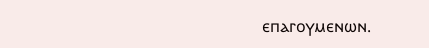ⲉⲡⲁⲅⲟⲩⲙⲉⲛⲱⲛ.